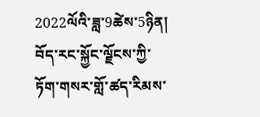2022ལོའི་ཟླ་9ཚེས་5ཉིན། བོད་རང་སྐྱོང་ལྗོངས་ཀྱི་ཏོག་གསར་གློ་ཚད་རིམས་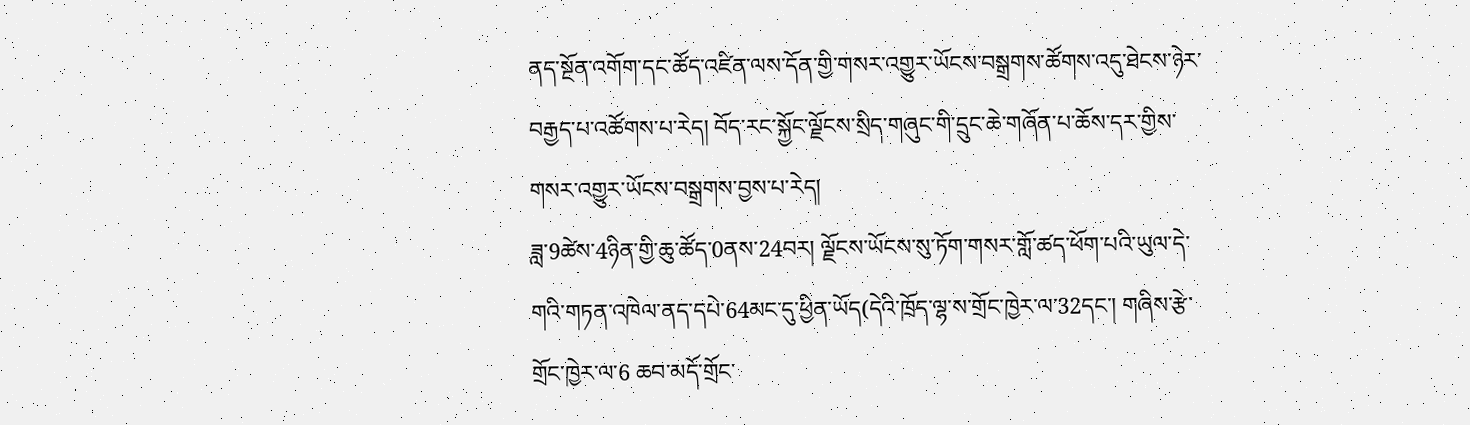ནད་སྔོན་འགོག་དང་ཚོད་འཛིན་ལས་དོན་གྱི་གསར་འགྱུར་ཡོངས་བསྒྲགས་ཚོགས་འདུ་ཐེངས་ཉེར་བརྒྱད་པ་འཚོགས་པ་རེད། བོད་རང་སྐྱོང་ལྗོངས་སྲིད་གཞུང་གི་དྲུང་ཆེ་གཞོན་པ་ཆོས་དར་གྱིས་གསར་འགྱུར་ཡོངས་བསྒྲགས་བྱས་པ་རེད།
ཟླ་9ཚེས་4ཉིན་གྱི་ཆུ་ཚོད་0ནས་24བར། ལྗོངས་ཡོངས་སུ་ཏོག་གསར་གློ་ཚད་ཕོག་པའི་ཡུལ་དེ་གའི་གཏན་འཁེལ་ནད་དཔེ་64མང་དུ་ཕྱིན་ཡོད(དེའི་ཁྲོད་ལྷ་ས་གྲོང་ཁྱེར་ལ་32དང་། གཞིས་རྩེ་གྲོང་ཁྱེར་ལ་6 ཆབ་མདོ་གྲོང་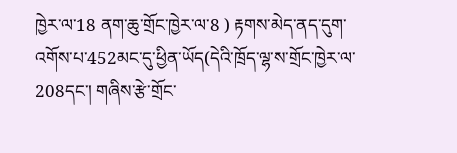ཁྱེར་ལ་18 ནག་ཆུ་གྲོང་ཁྱེར་ལ་8 ) རྟགས་མེད་ནད་དུག་འགོས་པ་452མང་དུ་ཕྱིན་ཡོད(དེའི་ཁྲོད་ལྷ་ས་གྲོང་ཁྱེར་ལ་208དང་། གཞིས་རྩེ་གྲོང་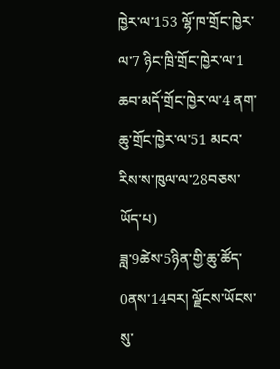ཁྱེར་ལ་153 ལྷོ་ཁ་གྲོང་ཁྱེར་ལ་7 ཉིང་ཁྲི་གྲོང་ཁྱེར་ལ་1 ཆབ་མདོ་གྲོང་ཁྱེར་ལ་4 ནག་ཆུ་གྲོང་ཁྱེར་ལ་51 མངའ་རིས་ས་ཁུལ་ལ་28བཅས་ཡོད་པ)
ཟླ་9ཚེས་5ཉིན་གྱི་ཆུ་ཚོད་0ནས་14བར། ལྗོངས་ཡོངས་སུ་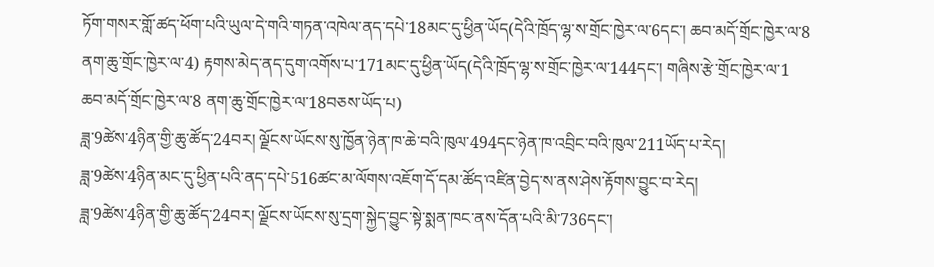ཏོག་གསར་གློ་ཚད་ཕོག་པའི་ཡུལ་དེ་གའི་གཏན་འཁེལ་ནད་དཔེ་18མང་དུ་ཕྱིན་ཡོད(དེའི་ཁྲོད་ལྷ་ས་གྲོང་ཁྱེར་ལ་6དང་། ཆབ་མདོ་གྲོང་ཁྱེར་ལ་8 ནག་ཆུ་གྲོང་ཁྱེར་ལ་4) རྟགས་མེད་ནད་དུག་འགོས་པ་171མང་དུ་ཕྱིན་ཡོད(དེའི་ཁྲོད་ལྷ་ས་གྲོང་ཁྱེར་ལ་144དང་། གཞིས་རྩེ་གྲོང་ཁྱེར་ལ་1 ཆབ་མདོ་གྲོང་ཁྱེར་ལ་8 ནག་ཆུ་གྲོང་ཁྱེར་ལ་18བཅས་ཡོད་པ)
ཟླ་9ཚེས་4ཉིན་གྱི་ཆུ་ཚོད་24བར། ལྗོངས་ཡོངས་སུ་ཁྱོན་ཉེན་ཁ་ཆེ་བའི་ཁུལ་494དང་ཉེན་ཁ་འབྲིང་བའི་ཁུལ་211ཡོད་པ་རེད།
ཟླ་9ཚེས་4ཉིན་མང་དུ་ཕྱིན་པའི་ནད་དཔེ་516ཚང་མ་ལོགས་འཇོག་དོ་དམ་ཚོད་འཛིན་བྱེད་ས་ནས་ཤེས་རྟོགས་བྱུང་བ་རེད།
ཟླ་9ཚེས་4ཉིན་གྱི་ཆུ་ཚོད་24བར། ལྗོངས་ཡོངས་སུ་དྲག་སྐྱེད་བྱུང་སྟེ་སྨན་ཁང་ནས་དོན་པའི་མི་736དང་།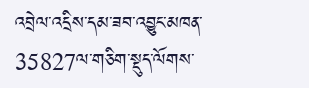འབྲེལ་འདྲིས་དམ་ཟབ་འབྱུང་མཁན་35827ལ་གཅིག་སྡུད་ལོགས་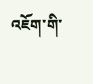འཇོག་གི་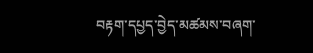བརྟག་དཔྱད་བྱེད་མཚམས་བཞག་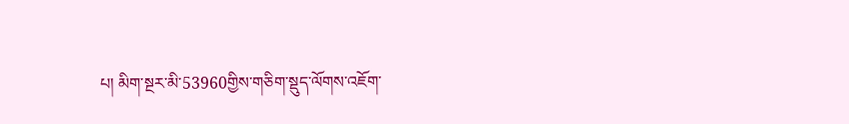པ། མིག་སྔར་མི་53960གྱིས་གཅིག་སྡུད་ལོགས་འཇོག་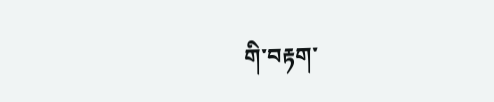གི་བརྟག་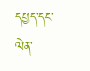དཔྱད་དང་ལེན་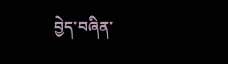བྱེད་བཞིན་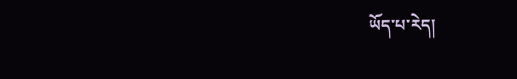ཡོད་པ་རེད།